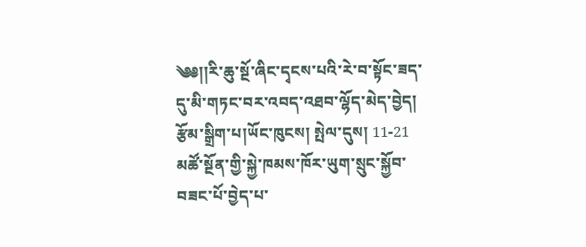༄༅།།རི་ཆུ་སྔོ་ཞིང་དྭངས་པའི་རེ་བ་སྟོང་ཟད་དུ་མི་གཏང་བར་འབད་འཐབ་ལྷོད་མེད་བྱེད།
རྩོམ་སྒྲིག་པ།ཡོང་ཁུངས། སྤེལ་དུས། 11-21
མཚོ་སྔོན་གྱི་སྐྱེ་ཁམས་ཁོར་ཡུག་སྲུང་སྐྱོབ་བཟང་པོ་བྱེད་པ་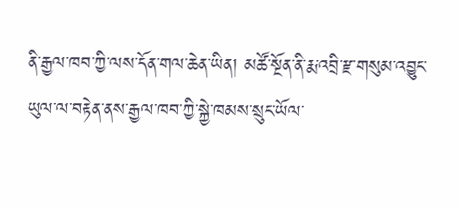ནི་རྒྱལ་ཁབ་ཀྱི་ལས་དོན་གལ་ཆེན་ཡིན། མཚོ་སྔོན་ནི་རྨ་འབྲི་རྫ་གསུམ་འབྱུང་ཡུལ་ལ་བརྟེན་ནས་རྒྱལ་ཁབ་ཀྱི་སྐྱེ་ཁམས་སྲུང་ཡོལ་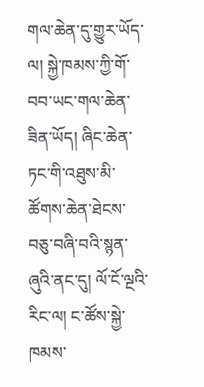གལ་ཆེན་དུ་གྱུར་ཡོད་ལ། སྐྱེ་ཁམས་ཀྱི་གོ་བབ་ཡང་གལ་ཆེན་ཟིན་ཡོད། ཞིང་ཆེན་ཏང་གི་འཐུས་མི་ཚོགས་ཆེན་ཐེངས་བཅུ་བཞི་བའི་སྙན་ཞུའི་ནང་དུ། ལོ་ངོ་ལྔའི་རིང་ལ། ང་ཚོས་སྐྱེ་ཁམས་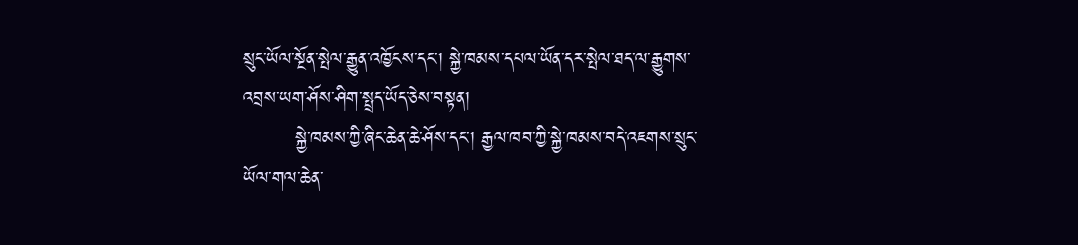སྲུང་ཡོལ་སྔོན་སྤེལ་རྒྱུན་འཁྱོངས་དང་། སྐྱེ་ཁམས་དཔལ་ཡོན་དར་སྤེལ་ཐད་ལ་རྒྱུགས་འབྲས་ཡག་ཤོས་ཤིག་སྤྲད་ཡོད་ཅེས་བསྟན།
        སྐྱེ་ཁམས་ཀྱི་ཞིང་ཆེན་ཆེ་ཤོས་དང་། རྒྱལ་ཁབ་ཀྱི་སྐྱེ་ཁམས་བདེ་འཇགས་སྲུང་ཡོལ་གལ་ཆེན་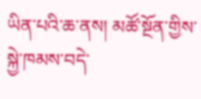ཡིན་པའི་ཆ་ནས། མཚོ་སྔོན་གྱིས་སྐྱེ་ཁམས་བདེ་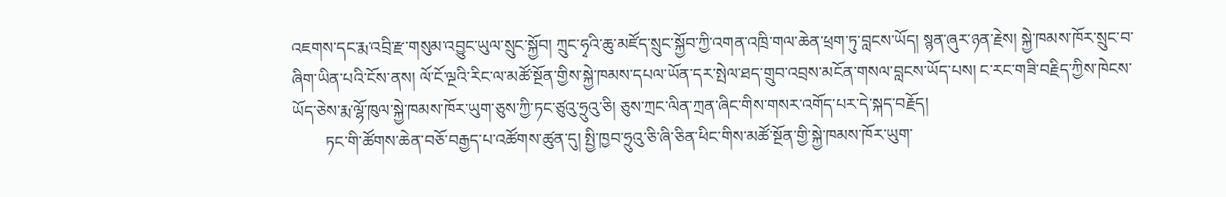འཇགས་དང་རྨ་འབྲི་རྫ་གསུམ་འབྱུང་ཡུལ་སྲུང་སྐྱོབ། ཀྲུང་ཧྭའི་ཆུ་མཛོད་སྲུང་སྐྱོབ་ཀྱི་འགན་འཁྲི་གལ་ཆེན་ཕྲག་ཏུ་བླངས་ཡོད། སྙན་ཞུར་ཉན་རྗེས། སྐྱེ་ཁམས་ཁོར་སྲུང་བ་ཞིག་ཡིན་པའི་ངོས་ནས། ལོ་ངོ་ལྔའི་རིང་ལ་མཚོ་སྔོན་གྱིས་སྐྱེ་ཁམས་དཔལ་ཡོན་དར་སྤེལ་ཐད་གྲུབ་འབྲས་མངོན་གསལ་བླངས་ཡོད་པས། ང་རང་གཟི་བརྗིད་ཀྱིས་ཁེངས་ཡོད་ཅེས་རྨ་ལྷོ་ཁུལ་སྐྱེ་ཁམས་ཁོར་ཡུག་ཅུས་ཀྱི་ཏང་ཙུའུ་ཧྲུའུ་ཅི། ཅུས་ཀྲང་ལིན་ཀྲན་ཞིང་གིས་གསར་འགོད་པར་དེ་སྐད་བརྗོད།
        ཏང་གི་ཚོགས་ཆེན་བཅོ་བརྒྱད་པ་འཚོགས་ཚུན་དུ། སྤྱི་ཁྱབ་ཧྲུའུ་ཅི་ཞི་ཅིན་ཕིང་གིས་མཚོ་སྔོན་གྱི་སྐྱེ་ཁམས་ཁོར་ཡུག་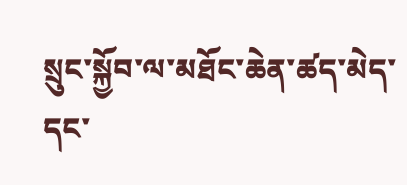སྲུང་སྐྱོབ་ལ་མཐོང་ཆེན་ཚད་མེད་དང་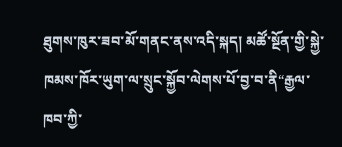ཐུགས་ཁུར་ཟབ་མོ་གནང་ནས་འདི་སྐད། མཚོ་སྔོན་གྱི་སྐྱེ་ཁམས་ཁོར་ཡུག་ལ་སྲུང་སྐྱོབ་ལེགས་པོ་བྱ་བ་ནི“རྒྱལ་ཁབ་ཀྱི་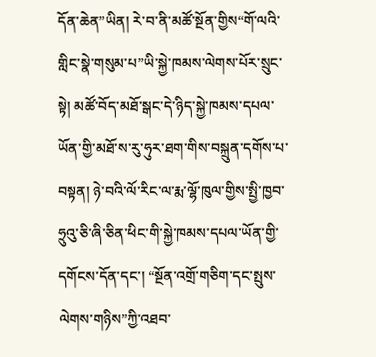དོན་ཆེན”ཡིན། རེ་བ་ནི་མཚོ་སྔོན་གྱིས“གོ་ལའི་གླིང་སྣེ་གསུམ་པ”ཡི་སྐྱེ་ཁམས་ལེགས་པོར་སྲུང་སྟེ། མཚོ་བོད་མཐོ་སྒང་དེ་ཉིད་སྐྱེ་ཁམས་དཔལ་ཡོན་གྱི་མཐོ་ས་རུ་ཧུར་ཐག་གིས་བསྐྲུན་དགོས་པ་བསྟན། ཉེ་བའི་ལོ་རིང་ལ་རྨ་ལྷོ་ཁུལ་གྱིས་སྤྱི་ཁྱབ་ཧྲུའུ་ཅི་ཞི་ཅིན་ཕིང་གི་སྐྱེ་ཁམས་དཔལ་ཡོན་གྱི་དགོངས་དོན་དང་། “སྔོན་འགྲོ་གཅིག་དང་སྤུས་ལེགས་གཉིས”ཀྱི་འཐབ་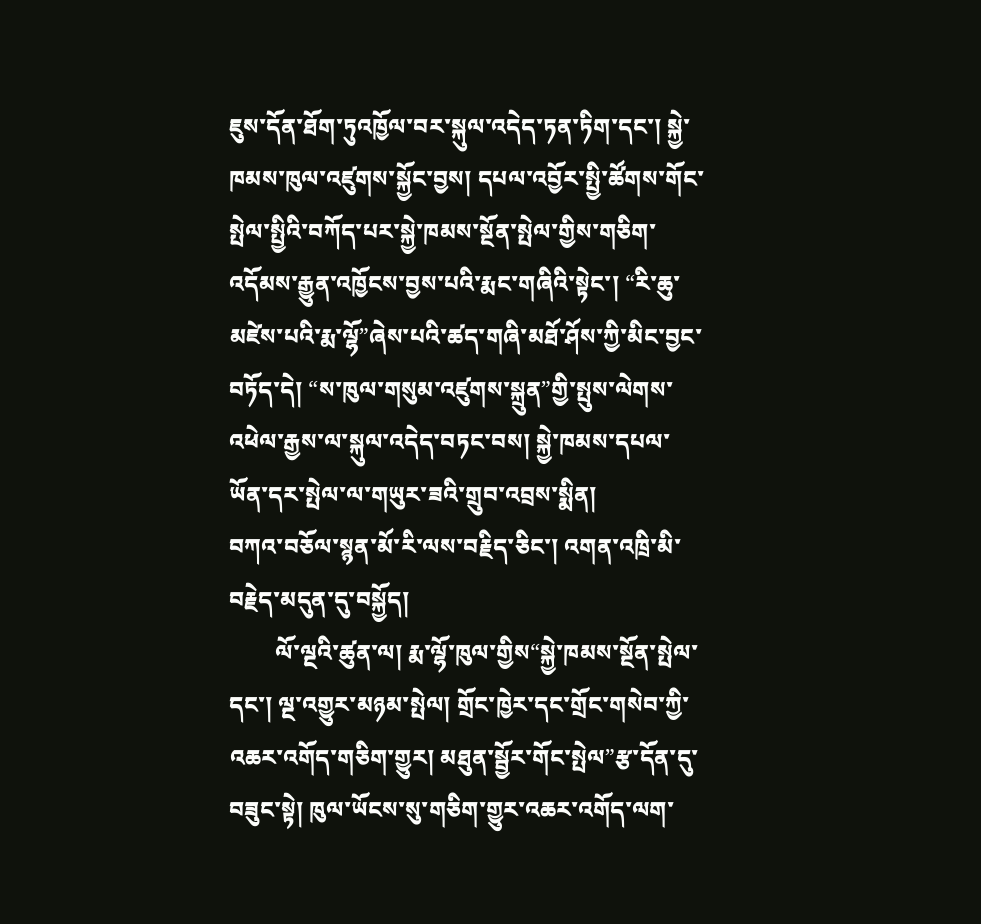ཇུས་དོན་ཐོག་ཏུའཁྱོལ་བར་སྐུལ་འདེད་ཏན་ཏིག་དང་། སྐྱེ་ཁམས་ཁུལ་འཛུགས་སྐྱོང་བྱས། དཔལ་འབྱོར་སྤྱི་ཚོགས་གོང་སྤེལ་སྤྱིའི་བཀོད་པར་སྐྱེ་ཁམས་སྔོན་སྤེལ་གྱིས་གཅིག་འདོམས་རྒྱུན་འཁྱོངས་བྱས་པའི་རྨང་གཞིའི་སྟེང་། “རི་ཆུ་མཛེས་པའི་རྨ་ལྷོ”ཞེས་པའི་ཚད་གཞི་མཐོ་ཤོས་ཀྱི་མིང་བྱང་བཏོད་དེ། “ས་ཁུལ་གསུམ་འཛུགས་སྐྲུན”གྱི་སྤུས་ལེགས་འཕེལ་རྒྱས་ལ་སྐུལ་འདེད་བཏང་བས། སྐྱེ་ཁམས་དཔལ་ཡོན་དར་སྤེལ་ལ་གཡུར་ཟའི་གྲུབ་འབྲས་སྨིན།
བཀའ་བཅོལ་སྙན་མོ་རི་ལས་བརྗིད་ཅིང་། འགན་འཁྲི་མི་བརྗེད་མདུན་དུ་བསྐྱོད།
        ལོ་ལྔའི་ཚུན་ལ། རྨ་ལྷོ་ཁུལ་གྱིས“སྐྱེ་ཁམས་སྔོན་སྤེལ་དང་། ལྔ་འགྱུར་མཉམ་སྤེལ། གྲོང་ཁྱེར་དང་གྲོང་གསེབ་ཀྱི་འཆར་འགོད་གཅིག་གྱུར། མཐུན་སྦྱོར་གོང་སྤེལ”རྩ་དོན་དུ་བཟུང་སྟེ། ཁུལ་ཡོངས་སུ་གཅིག་གྱུར་འཆར་འགོད་ལག་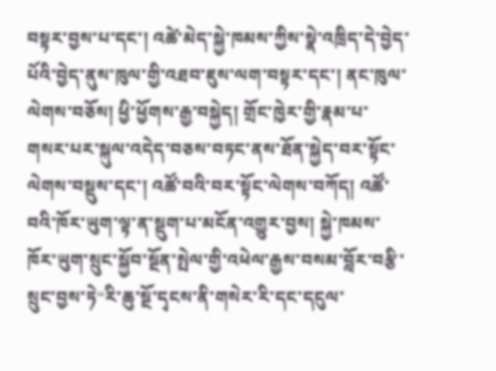བསྟར་བྱས་པ་དང་། འཚེ་མེད་སྐྱེ་ཁམས་ཀྱིས་སྣེ་འཁྲིད་དེ་བྱེད་པོའི་བྱེད་ནུས་ཁུལ་གྱི་འཐབ་ཇུས་ལག་བསྟར་དང་། ནང་ཁུལ་ལེགས་བཅོས། ཕྱི་ཕྱོགས་རྒྱ་བསྐྱེད། གྲོང་ཁྱེར་གྱི་རྣམ་པ་གསར་པར་སྐུལ་འདེད་བཅས་བཏང་ནས་ཐོན་སྐྱེད་བར་སྟོང་ལེགས་བསྡུས་དང་། འཚོ་བའི་བར་སྟོང་ལེགས་བཀོད། འཚོ་བའི་ཁོར་ཡུག་ལྟ་ན་སྡུག་པ་མངོན་འགྱུར་བྱས། སྐྱེ་ཁམས་ཁོར་ཡུག་སྲུང་སྐྱོབ་སྔོན་སྤེལ་གྱི་འཕེལ་རྒྱས་བསམ་བློར་བརྩི་སྲུང་བྱས་ཏེ“རི་ཆུ་སྔོ་དྭངས་ནི་གསེར་རི་དང་དངུལ་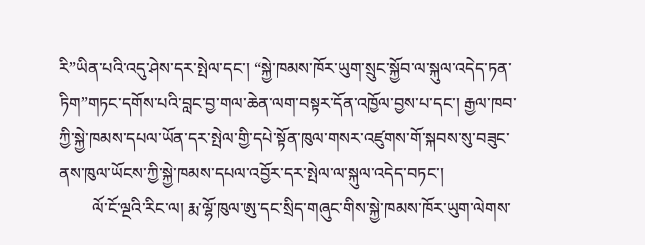རི”ཡིན་པའི་འདུ་ཤེས་དར་སྤེལ་དང་། “སྐྱེ་ཁམས་ཁོར་ཡུག་སྲུང་སྐྱོབ་ལ་སྐུལ་འདེད་ཏན་ཏིག”གཏང་དགོས་པའི་བླང་བྱ་གལ་ཆེན་ལག་བསྟར་དོན་འཁྱོལ་བྱས་པ་དང་། རྒྱལ་ཁབ་ཀྱི་སྐྱེ་ཁམས་དཔལ་ཡོན་དར་སྤེལ་གྱི་དཔེ་སྟོན་ཁུལ་གསར་འཛུགས་གོ་སྐབས་སུ་བཟུང་ནས་ཁུལ་ཡོངས་ཀྱི་སྐྱེ་ཁམས་དཔལ་འབྱོར་དར་སྤེལ་ལ་སྐུལ་འདེད་བཏང་།
        ལོ་ངོ་ལྔའི་རིང་ལ། རྨ་ལྷོ་ཁུལ་ཨུ་དང་སྲིད་གཞུང་གིས་སྐྱེ་ཁམས་ཁོར་ཡུག་ལེགས་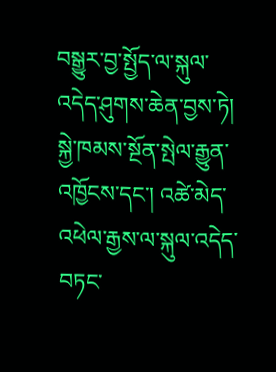བསྒྱུར་བྱ་སྤྱོད་ལ་སྐུལ་འདེད་ཤུགས་ཆེན་བྱས་ཏེ། སྐྱེ་ཁམས་སྔོན་སྤེལ་རྒྱུན་འཁྱོངས་དང་། འཚེ་མེད་འཕེལ་རྒྱས་ལ་སྐུལ་འདེད་བཏང་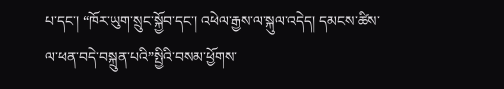པ་དང་། “ཁོར་ཡུག་སྲུང་སྐྱོབ་དང་། འཕེལ་རྒྱས་ལ་སྐུལ་འདེད། དམངས་ཚིས་ལ་ཕན་བདེ་བསྐྲུན་པའི”སྤྱིའི་བསམ་ཕྱོགས་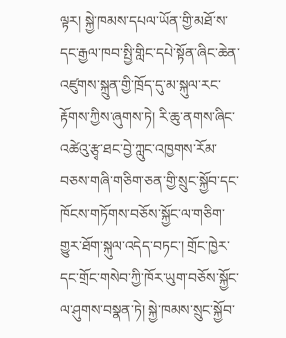ལྟར། སྐྱེ་ཁམས་དཔལ་ཡོན་གྱི་མཐོ་ས་དང་རྒྱལ་ཁབ་སྤྱི་གླིང་དཔེ་སྟོན་ཞིང་ཆེན་འཛུགས་སྐྲུན་གྱི་ཁྲོད་དུ་མ་སྐུལ་རང་རྟོགས་ཀྱིས་ཞུགས་ཏེ། རི་ཆུ་ནགས་ཞིང་འཚེའུ་རྩྭ་ཐང་བྱེ་ཀླུང་འཁྱགས་རོམ་བཅས་གཞི་གཅིག་ཅན་གྱི་སྲུང་སྐྱོབ་དང་ཁོངས་གཏོགས་བཅོས་སྐྱོང་ལ་གཅིག་གྱུར་ཐོག་སྐུལ་འདེད་བཏང་། གྲོང་ཁྱེར་དང་གྲོང་གསེབ་ཀྱི་ཁོར་ཡུག་བཅོས་སྐྱོང་ལ་ཤུགས་བསྣན་ཏེ། སྐྱེ་ཁམས་སྲུང་སྐྱོབ་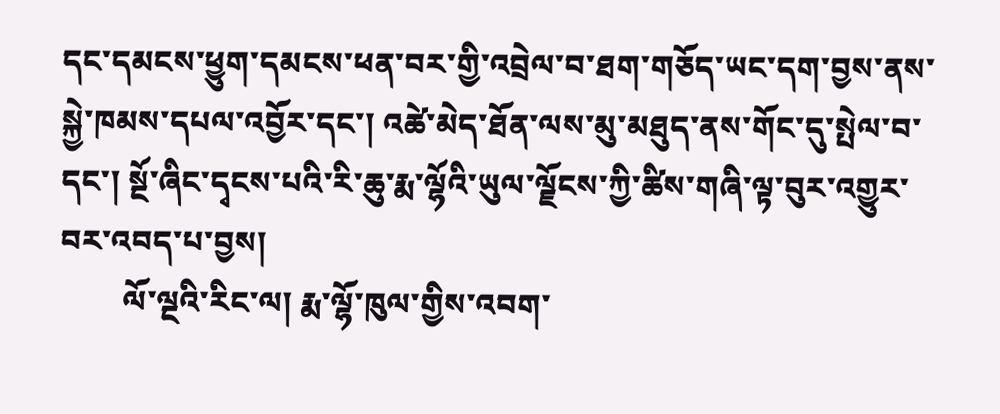དང་དམངས་ཕྱུག་དམངས་ཕན་བར་གྱི་འབྲེལ་བ་ཐག་གཅོད་ཡང་དག་བྱས་ནས་སྐྱེ་ཁམས་དཔལ་འབྱོར་དང་། འཚེ་མེད་ཐོན་ལས་མུ་མཐུད་ནས་གོང་དུ་སྤེལ་བ་དང་། སྔོ་ཞིང་དྭངས་པའི་རི་ཆུ་རྨ་ལྷོའི་ཡུལ་ལྗོངས་ཀྱི་ཚིས་གཞི་ལྟ་བུར་འགྱུར་བར་འབད་པ་བྱས།
        ལོ་ལྔའི་རིང་ལ། རྨ་ལྷོ་ཁུལ་གྱིས་འབག་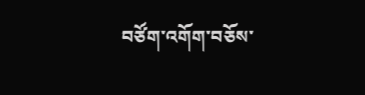བཙོག་འགོག་བཅོས་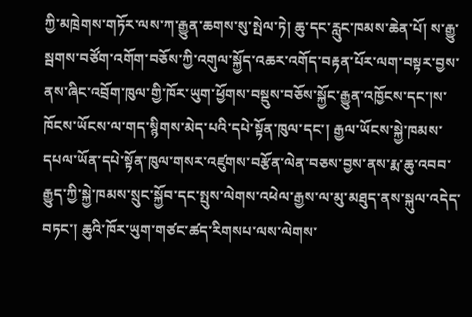ཀྱི་མཁྲེགས་གཏོར་ལས་ཀ་རྒྱུན་ཆགས་སུ་སྤེལ་ཏེ། ཆུ་དང་རླུང་ཁམས་ཆེན་པོ། ས་རྒྱུ་སྦགས་བཙོག་འགོག་བཅོས་ཀྱི་འགུལ་སྐྱོད་འཆར་འགོད་བརྟན་པོར་ལག་བསྟར་བྱས་ནས་ཞིང་འབྲོག་ཁུལ་གྱི་ཁོར་ཡུག་ཕྱོགས་བསྡུས་བཅོས་སྐྱོང་རྒྱུན་འཁྱོངས་དང་།ས་ཁོངས་ཡོངས་ལ་གད་སྙིགས་མེད་པའི་དཔེ་སྟོན་ཁུལ་དང་། རྒྱལ་ཡོངས་སྐྱེ་ཁམས་དཔལ་ཡོན་དཔེ་སྟོན་ཁུལ་གསར་འཛུགས་བརྩོན་ལེན་བཅས་བྱས་ནས་རྨ་ཆུ་འབབ་རྒྱུད་ཀྱི་སྐྱེ་ཁམས་སྲུང་སྐྱོབ་དང་སྤུས་ལེགས་འཕེལ་རྒྱས་ལ་མུ་མཐུད་ནས་སྐུལ་འདེད་བཏང་། ཆུའི་ཁོར་ཡུག་གཙང་ཚད་རིགསཔ་ལས་ལེགས་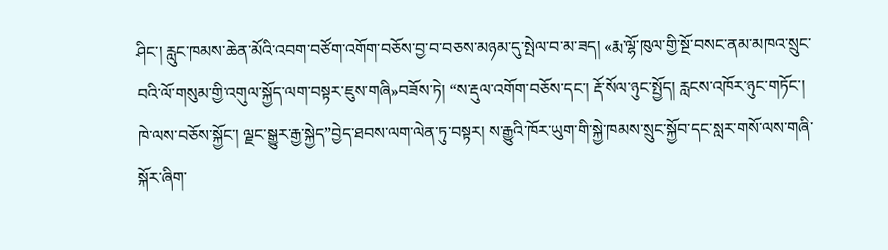ཤིང་། རླུང་ཁམས་ཆེན་མོའི་འབག་བཙོག་འགོག་བཅོས་བྱ་བ་བཅས་མཉམ་དུ་སྤེལ་བ་མ་ཟད། «རྨ་ལྷོ་ཁུལ་གྱི་སྔོ་བསང་ནམ་མཁའ་སྲུང་བའི་ལོ་གསུམ་གྱི་འགུལ་སྐྱོད་ལག་བསྟར་ཇུས་གཞི»བཟོས་ཏེ། “ས་རྡུལ་འགོག་བཅོས་དང་། རྡོ་སོལ་ཉུང་སྤྱོད། རླངས་འཁོར་ཉུང་གཏོང་། ཁེ་ལས་བཅོས་སྐྱོང་། ལྗང་སྒྱུར་རྒྱ་སྐྱེད”བྱེད་ཐབས་ལག་ལེན་ཏུ་བསྟར། ས་རྒྱུའི་ཁོར་ཡུག་གི་སྐྱེ་ཁམས་སྲུང་སྐྱོབ་དང་སླར་གསོ་ལས་གཞི་སྐོར་ཞིག་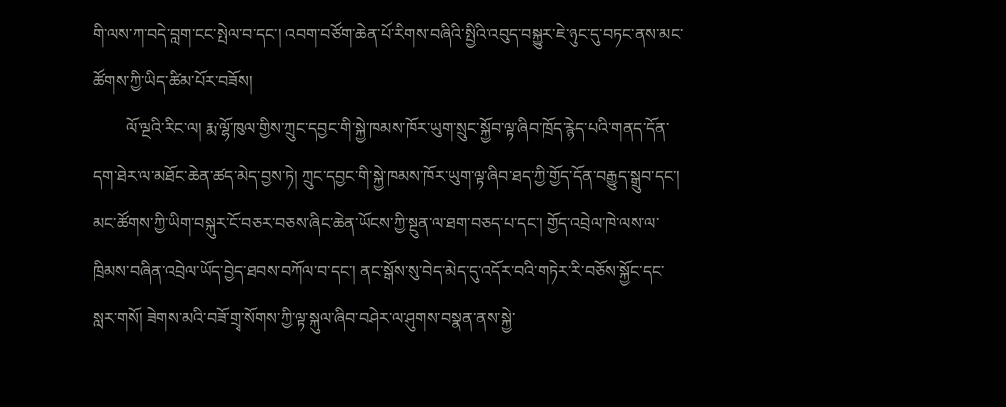གི་ལས་ཀ་བདེ་བླག་ངང་སྤེལ་བ་དང་། འབག་བཙོག་ཆེན་པོ་རིགས་བཞིའི་སྤྱིའི་འབུད་བསྐྱུར་ཇེ་ཉུང་དུ་བཏང་ནས་མང་ཚོགས་ཀྱི་ཡིད་ཚིམ་པོར་བཟོས།
        ལོ་ལྔའི་རིང་ལ། རྨ་ལྷོ་ཁུལ་གྱིས་ཀྲུང་དབྱང་གི་སྐྱེ་ཁམས་ཁོར་ཡུག་སྲུང་སྐྱོབ་ལྟ་ཞིབ་ཁྲོད་རྙེད་པའི་གནད་དོན་དག་ཐེར་ལ་མཐོང་ཆེན་ཚད་མེད་བྱས་ཏེ། ཀྲུང་དབྱང་གི་སྐྱེ་ཁམས་ཁོར་ཡུག་ལྟ་ཞིབ་ཐད་ཀྱི་གྱོད་དོན་བརྒྱུད་སྒྲུབ་དང་། མང་ཚོགས་ཀྱི་ཡིག་བསྐུར་ངོ་བཅར་བཅས་ཞིང་ཆེན་ཡོངས་ཀྱི་སྔུན་ལ་ཐག་བཅད་པ་དང་། གྱོད་འབྲེལ་ཁེ་ལས་ལ་ཁྲིམས་བཞིན་འབྲེལ་ཡོད་བྱེད་ཐབས་བཀོལ་བ་དང་། ནང་སྒོས་སུ་བེད་མེད་དུ་འདོར་བའི་གཏེར་རི་བཅོས་སྐྱོང་དང་སླར་གསོ། ཟེགས་མའི་བཟོ་གྲྭ་སོགས་ཀྱི་ལྟ་སྐུལ་ཞིབ་བཤེར་ལ་ཤུགས་བསྣན་ནས་སྐྱེ་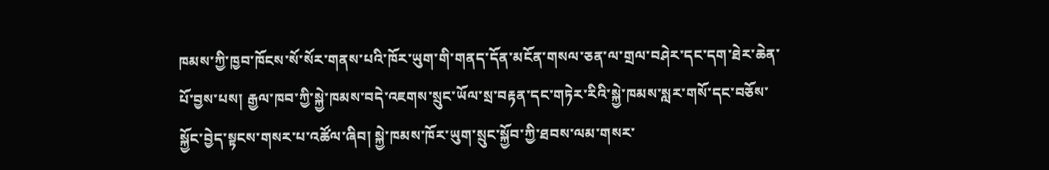ཁམས་ཀྱི་ཁྱབ་ཁོངས་སོ་སོར་གནས་པའི་ཁོར་ཡུག་གི་གནད་དོན་མངོན་གསལ་ཅན་ལ་གྲལ་བཤེར་དང་དག་ཐེར་ཆེན་པོ་བྱས་པས། རྒྱལ་ཁབ་ཀྱི་སྐྱེ་ཁམས་བདེ་འཇགས་སྲུང་ཡོལ་སྲ་བརྟན་དང་གཏེར་རིའི་སྐྱེ་ཁམས་སླར་གསོ་དང་བཅོས་སྐྱོང་བྱེད་སྟངས་གསར་པ་འཚོལ་ཞིབ། སྐྱེ་ཁམས་ཁོར་ཡུག་སྲུང་སྐྱོབ་ཀྱི་ཐབས་ལམ་གསར་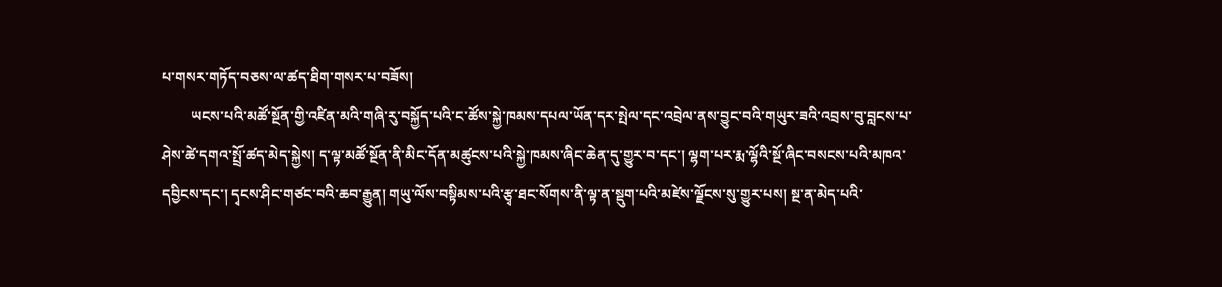པ་གསར་གཏོད་བཅས་ལ་ཚད་ཐིག་གསར་པ་བཟོས།
        ཡངས་པའི་མཚོ་སྔོན་གྱི་འཛིན་མའི་གཞི་རུ་བསྐྱོད་པའི་ང་ཚོས་སྐྱེ་ཁམས་དཔལ་ཡོན་དར་སྤེལ་དང་འབྲེལ་ནས་བྱུང་བའི་གཡུར་ཟའི་འབྲས་བུ་བླངས་པ་ཤེས་ཚེ་དགའ་སྤྲོ་ཚད་མེད་སྐྱེས། ད་ལྟ་མཚོ་སྔོན་ནི་མིང་དོན་མཚུངས་པའི་སྐྱེ་ཁམས་ཞིང་ཆེན་དུ་གྱུར་བ་དང་། ལྷག་པར་རྨ་ལྷོའི་སྔོ་ཞིང་བསངས་པའི་མཁའ་དབྱིངས་དང་། དྭངས་ཤིང་གཙང་བའི་ཆབ་རྒྱུན། གཡུ་ལོས་བསྟིམས་པའི་རྩྭ་ཐང་སོགས་ནི་ལྟ་ན་སྡུག་པའི་མཛེས་ལྗོངས་སུ་གྱུར་པས། སྔ་ན་མེད་པའི་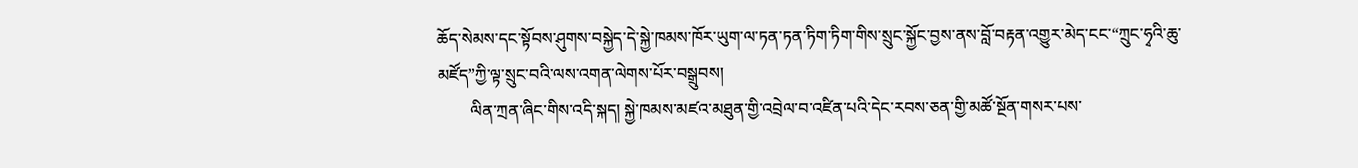ཆོད་སེམས་དང་སྟོབས་ཤུགས་བསྐྱེད་དེ་སྐྱེ་ཁམས་ཁོར་ཡུག་ལ་ཏན་ཏན་ཏིག་ཏིག་གིས་སྲུང་སྐྱོང་བྱས་ནས་བློ་བརྟན་འགྱུར་མེད་ངང་“ཀྲུང་ཧྭའི་ཆུ་མཛོད”ཀྱི་ལྟ་སྲུང་བའི་ལས་འགན་ལེགས་པོར་བསྒྲུབས།
        ལིན་ཀྲན་ཞིང་གིས་འདི་སྐད། སྐྱེ་ཁམས་མཛའ་མཐུན་གྱི་འབྲེལ་བ་འཛིན་པའི་དེང་རབས་ཅན་གྱི་མཚོ་སྔོན་གསར་པས་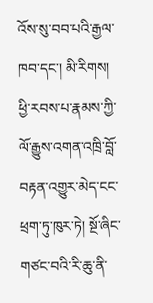འོས་སུ་བབ་པའི་རྒྱལ་ཁབ་དང་། མི་རིགས། ཕྱི་རབས་པ་རྣམས་ཀྱི་ལོ་རྒྱུས་འགན་འཁྲི་བློ་བརྟན་འགྱུར་མེད་ངང་ཕྲག་ཏུ་ཁུར་ཏེ། སྔོ་ཞིང་གཙང་བའི་རི་ཆུ་ནི་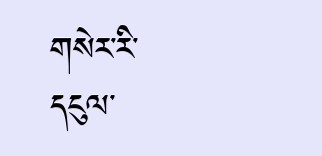གསེར་རི་དངུལ་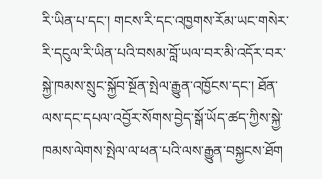རི་ཡིན་པ་དང་། གངས་རི་དང་འཁྱགས་རོམ་ཡང་གསེར་རི་དངུལ་རི་ཡིན་པའི་བསམ་བློ་ཡལ་བར་མི་འདོར་བར་སྐྱེ་ཁམས་སྲུང་སྐྱོབ་སྔོན་སྤེལ་རྒྱུན་འཁྱོངས་དང་། ཐོན་ལས་དང་དཔལ་འབྱོར་སོགས་བྱེད་སྒོ་ཡོད་ཚད་ཀྱིས་སྐྱེ་ཁམས་ལེགས་སྤེལ་ལ་ཕན་པའི་ལས་རྒྱུན་བསྐྱངས་ཐོག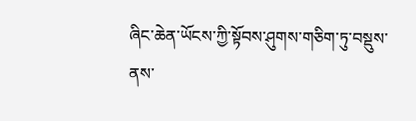ཞིང་ཆེན་ཡོངས་ཀྱི་སྟོབས་ཤུགས་གཅིག་ཏུ་བསྡུས་ནས་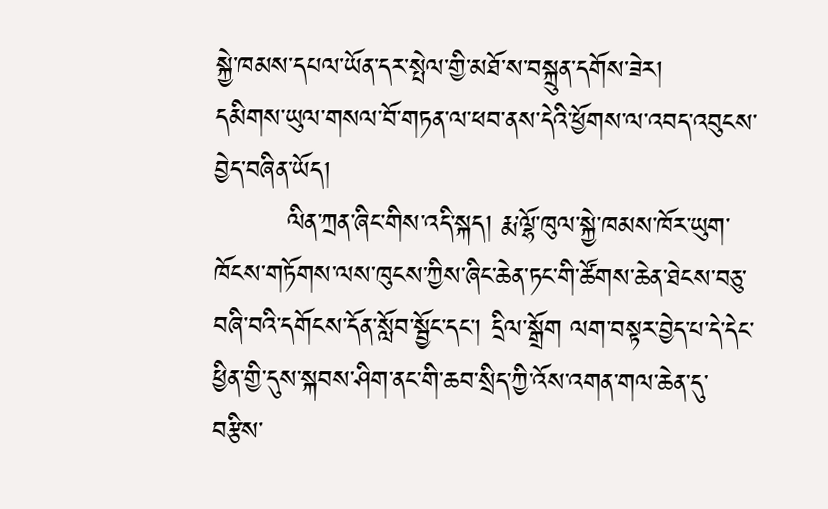སྐྱེ་ཁམས་དཔལ་ཡོན་དར་སྤེལ་གྱི་མཐོ་ས་བསྐྲུན་དགོས་ཟེར།
དམིགས་ཡུལ་གསལ་བོ་གཏན་ལ་ཕབ་ནས་དེའི་ཕྱོགས་ལ་འབད་འབུངས་བྱེད་བཞིན་ཡོད།
        ལིན་ཀྲན་ཞིང་གིས་འདི་སྐད། རྨ་ལྷོ་ཁུལ་སྐྱེ་ཁམས་ཁོར་ཡུག་ཁོངས་གཏོགས་ལས་ཁུངས་ཀྱིས་ཞིང་ཆེན་ཏང་གི་ཚོགས་ཆེན་ཐེངས་བཅུ་བཞི་བའི་དགོངས་དོན་སློབ་སྦྱོང་དང་། དྲིལ་སྒྲོག ལག་བསྟར་བྱེད་པ་དེ་དེང་ཕྱིན་གྱི་དུས་སྐབས་ཤིག་ནང་གི་ཆབ་སྲིད་ཀྱི་འོས་འགན་གལ་ཆེན་དུ་བརྩིས་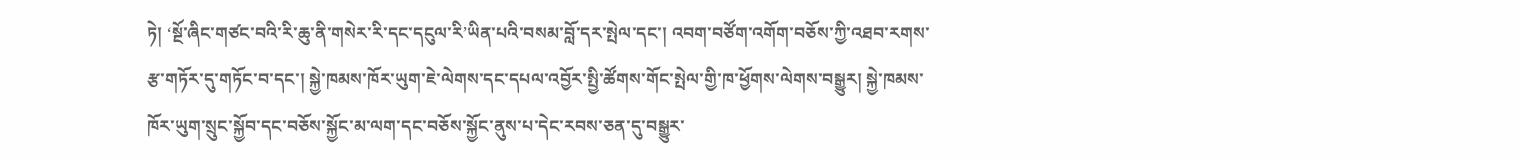ཏེ། ‘སྔོ་ཞིང་གཙང་བའི་རི་ཆུ་ནི་གསེར་རི་དང་དངུལ་རི’ཡིན་པའི་བསམ་བློ་དར་སྤེལ་དང་། འབག་བཙོག་འགོག་བཅོས་ཀྱི་འཐབ་རགས་རྩ་གཏོར་དུ་གཏོང་བ་དང་། སྐྱེ་ཁམས་ཁོར་ཡུག་ཇེ་ལེགས་དང་དཔལ་འབྱོར་སྤྱི་ཚོགས་གོང་སྤེལ་གྱི་ཁ་ཕྱོགས་ལེགས་བསྒྱུར། སྐྱེ་ཁམས་ཁོར་ཡུག་སྲུང་སྐྱོབ་དང་བཅོས་སྐྱོང་མ་ལག་དང་བཅོས་སྐྱོང་ནུས་པ་དེང་རབས་ཅན་དུ་བསྒྱུར་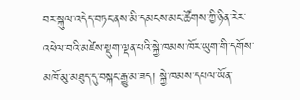བར་སྐུལ་འདེད་བཏང་ནས་མི་དམངས་མང་ཚོགས་ཀྱི་ཉིན་རེར་འཕེལ་བའི་མཛེས་སྡུག་ལྡན་པའི་སྐྱེ་ཁམས་ཁོར་ཡུག་གི་དགོས་མཁོ་མུ་མཐུད་དུ་བསྐང་རྒྱུ་མ་ཟད། སྐྱེ་ཁམས་དཔལ་ཡོན་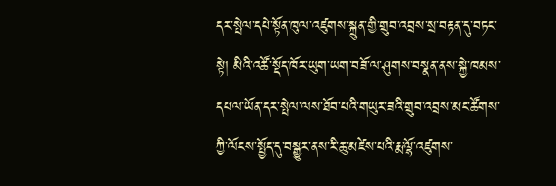དར་སྤེལ་དཔེ་སྟོན་ཁུལ་འཛུགས་སྐྲུན་གྱི་གྲུབ་འབྲས་སྲ་བརྟན་དུ་བཏང་སྟེ། མིའི་འཚོ་སྡོད་ཁོར་ཡུག་ཡག་བཟོ་ལ་ཤུགས་བསྣན་ནས་སྐྱེ་ཁམས་དཔལ་ཡོན་དར་སྤེལ་ལས་ཐོབ་པའི་གཡུར་ཟའི་གྲུབ་འབྲས་མང་ཚོགས་ཀྱི་ལོངས་སྤྱོད་དུ་བསྒྱུར་ནས་རི་ཆུ་མཛེས་པའི་རྨ་ལྷོ་འཛུགས་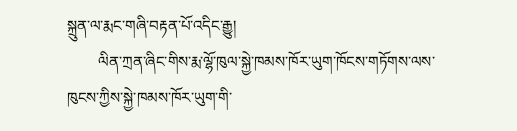སྐྲུན་ལ་རྨང་གཞི་བརྟན་པོ་འདིང་རྒྱུ།
        ལིན་ཀྲན་ཞིང་གིས་རྨ་ལྷོ་ཁུལ་སྐྱེ་ཁམས་ཁོར་ཡུག་ཁོངས་གཏོགས་ལས་ཁུངས་ཀྱིས་སྐྱེ་ཁམས་ཁོར་ཡུག་གི་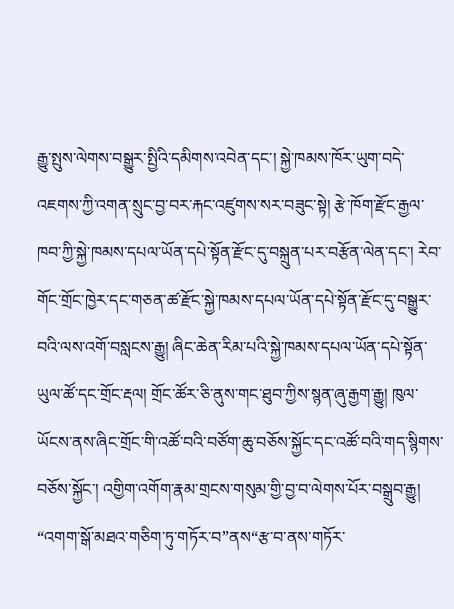རྒྱུ་སྤུས་ལེགས་བསྒྱུར་སྤྱིའི་དམིགས་འབེན་དང་། སྐྱེ་ཁམས་ཁོར་ཡུག་བདེ་འཇགས་ཀྱི་འགན་སྲུང་བྱ་བར་རྐང་འཛུགས་སར་བཟུང་སྟེ། རྩེ་ཁོག་རྫོང་རྒྱལ་ཁབ་ཀྱི་སྐྱེ་ཁམས་དཔལ་ཡོན་དཔེ་སྟོན་རྫོང་དུ་བསྐྲུན་པར་བརྩོན་ལེན་དང་། རེབ་གོང་གྲོང་ཁྱེར་དང་གཅན་ཚ་རྫོང་སྐྱེ་ཁམས་དཔལ་ཡོན་དཔེ་སྟོན་རྫོང་དུ་བསྒྱུར་བའི་ལས་འགོ་བསླངས་རྒྱུ། ཞིང་ཆེན་རིམ་པའི་སྐྱེ་ཁམས་དཔལ་ཡོན་དཔེ་སྟོན་ཡུལ་ཚོ་དང་གྲོང་རྡལ། གྲོང་ཚོར་ཅི་ནུས་གང་ཐུབ་ཀྱིས་སྙན་ཞུ་རྒྱག་རྒྱུ། ཁུལ་ཡོངས་ནས་ཞིང་གྲོང་གི་འཚོ་བའི་བཙོག་ཆུ་བཅོས་སྐྱོང་དང་འཚོ་བའི་གད་སྙིགས་བཅོས་སྐྱོང་། འགྱིག་འགོག་རྣམ་གྲངས་གསུམ་གྱི་བྱ་བ་ལེགས་པོར་བསྒྲུབ་རྒྱུ། “འགག་སྒོ་མཐའ་གཅིག་ཏུ་གཏོར་བ”ནས“རྩ་བ་ནས་གཏོར་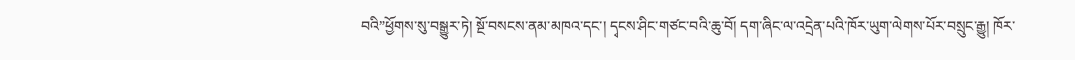བའི”ཕྱོགས་སུ་བསྒྱུར་ཏེ། སྔོ་བསངས་ནམ་མཁའ་དང་། དྭངས་ཤིང་གཙང་བའི་ཆུ་བོ། དག་ཞིང་ལ་འདྲེན་པའི་ཁོར་ཡུག་ལེགས་པོར་བསྲུང་རྒྱུ། ཁོར་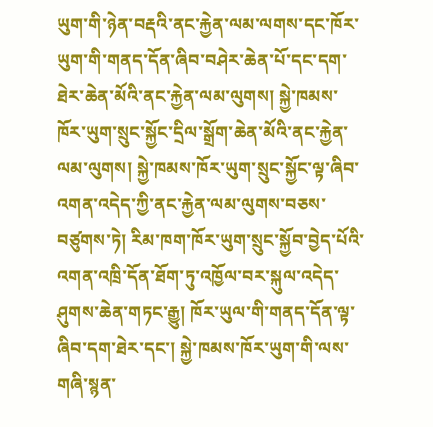ཡུག་གི་ཉེན་བརྡའི་ནང་རྐྱེན་ལམ་ལགས་དང་ཁོར་ཡུག་གི་གནད་དོན་ཞིབ་བཤེར་ཆེན་པོ་དང་དག་ཐེར་ཆེན་མོའི་ནང་རྐྱེན་ལམ་ལུགས། སྐྱེ་ཁམས་ཁོར་ཡུག་སྲུང་སྐྱོང་དྲིལ་སྒྲོག་ཆེན་མོའི་ནང་རྐྱེན་ལམ་ལུགས། སྐྱེ་ཁམས་ཁོར་ཡུག་སྲུང་སྐྱོང་ལྟ་ཞིབ་འགན་འདེད་ཀྱི་ནང་རྐྱེན་ལམ་ལུགས་བཅས་བཙུགས་ཏེ། རིམ་ཁག་ཁོར་ཡུག་སྲུང་སྐྱོབ་བྱེད་པོའི་འགན་འཁྲི་དོན་ཐོག་ཏུ་འཁྱོལ་བར་སྐུལ་འདེད་ཤུགས་ཆེན་གཏང་རྒྱུ། ཁོར་ཡུལ་གི་གནད་དོན་ལྟ་ཞིབ་དག་ཐེར་དང་། སྐྱེ་ཁམས་ཁོར་ཡུག་གི་ལས་གཞི་སྙན་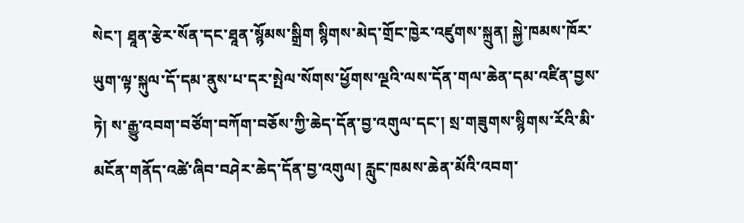སེང་། ཐཱན་རྩེར་སོན་དང་ཐཱན་སྙོམས་སྒྲིག སྙིགས་མེད་གྲོང་ཁྱེར་འཛུགས་སྐྲུན། སྐྱེ་ཁམས་ཁོར་ཡུག་ལྟ་སྐུལ་དོ་དམ་ནུས་པ་དར་སྤེལ་སོགས་ཕྱོགས་ལྔའི་ལས་དོན་གལ་ཆེན་དམ་འཛིན་བྱས་ཏེ། ས་རྒྱུ་འབག་བཙོག་བཀོག་བཅོས་ཀྱི་ཆེད་དོན་བྱ་འགུལ་དང་། སྲ་གཟུགས་སྙིགས་རོའི་མི་མངོན་གནོད་འཚེ་ཞིབ་བཤེར་ཆེད་དོན་བྱ་འགུལ། རླུང་ཁམས་ཆེན་མོའི་འབག་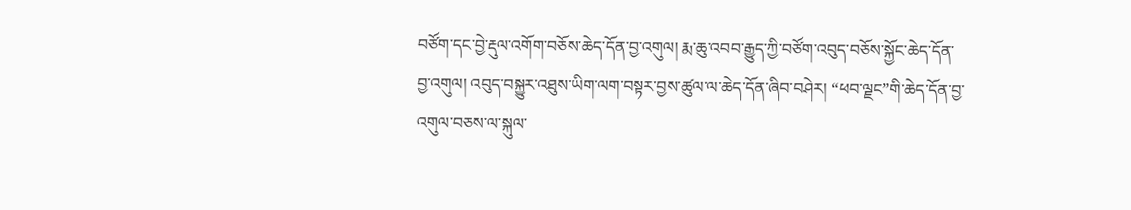བཙོག་དང་བྱེ་རྡུལ་འགོག་བཅོས་ཆེད་དོན་བྱ་འགུལ། རྨ་ཆུ་འབབ་རྒྱུད་ཀྱི་བཙོག་འབུད་བཅོས་སྐྱོང་ཆེད་དོན་བྱ་འགུལ། འབུད་བསྐྱུར་འཐུས་ཡིག་ལག་བསྟར་བྱས་ཚུལ་ལ་ཆེད་དོན་ཞིབ་བཤེར། “ཕབ་ལྗང”གི་ཆེད་དོན་བྱ་འགུལ་བཅས་ལ་སྐུལ་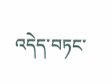འདེད་བཏང་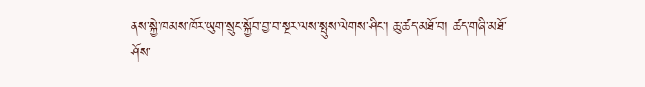ནས་སྐྱེ་ཁམས་ཁོར་ཡུག་སྲུང་སྐྱོབ་བྱ་བ་སྔར་ལས་སྤུས་ལེགས་ཤིང་། ཆུ་ཚད་མཐོ་བ། ཚད་གཞི་མཐོ་ཤོས་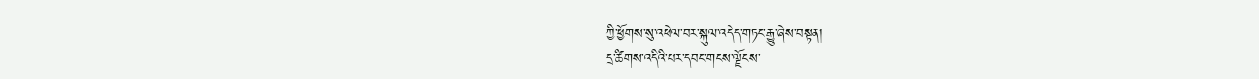ཀྱི་ཕྱོགས་སུ་འཕེལ་བར་སྐུལ་འདེད་གཏང་རྒྱུ་ཞེས་བསྟན།
དྲ་ཚིགས་འདིའི་པར་དབང་གངས་ལྗོངས་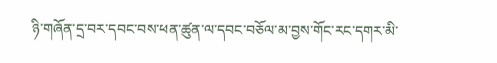ཉི་གཞོན་དྲ་བར་དབང་བས་ཕན་ཚུན་ལ་དབང་བཅོལ་མ་བྱས་གོང་རང་དགར་མི་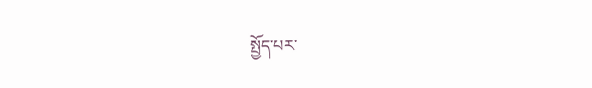སྤྱོད་པར་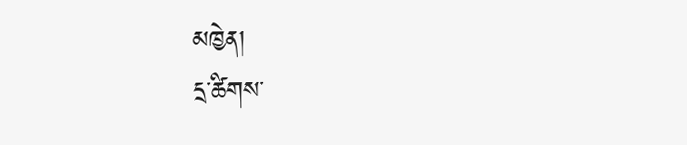མཁྱེན།
དྲ་ཚིགས་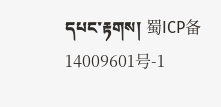དཔང་རྟགས། 蜀ICP备14009601号-1